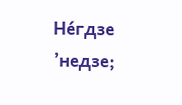Не́гдзе ’недзе;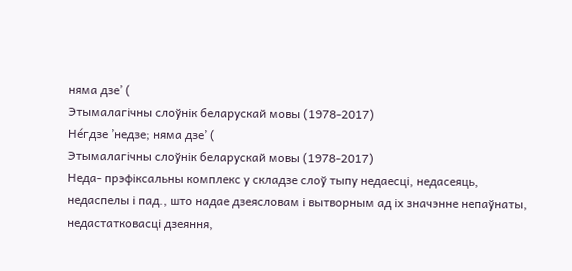няма дзе’ (
Этымалагічны слоўнік беларускай мовы (1978-2017)
Не́гдзе ’недзе; няма дзе’ (
Этымалагічны слоўнік беларускай мовы (1978-2017)
Неда- прэфіксальны комплекс у складзе слоў тыпу недаесці, недасеяць, недаспелы і пад., што надае дзеясловам і вытворным ад іх значэнне непаўнаты, недастатковасці дзеяння,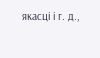якасці і г. д.,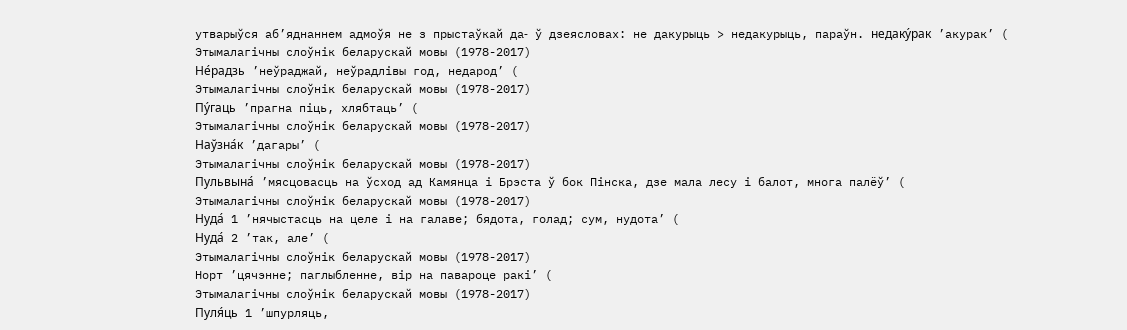утварыўся аб’яднаннем адмоўя не з прыстаўкай да‑ ў дзеясловах: не дакурыць > недакурыць, параўн. недаку́рак ’акурак’ (
Этымалагічны слоўнік беларускай мовы (1978-2017)
Не́радзь ’неўраджай, неўрадлівы год, недарод’ (
Этымалагічны слоўнік беларускай мовы (1978-2017)
Пу́гаць ’прагна піць, хлябтаць’ (
Этымалагічны слоўнік беларускай мовы (1978-2017)
Наўзна́к ’дагары’ (
Этымалагічны слоўнік беларускай мовы (1978-2017)
Пульвына́ ’мясцовасць на ўсход ад Камянца і Брэста ў бок Пінска, дзе мала лесу і балот, многа палёў’ (
Этымалагічны слоўнік беларускай мовы (1978-2017)
Нуда́ 1 ’нячыстасць на целе і на галаве; бядота, голад; сум, нудота’ (
Нуда́ 2 ’так, але’ (
Этымалагічны слоўнік беларускай мовы (1978-2017)
Норт ’цячэнне; паглыбленне, вір на павароце ракі’ (
Этымалагічны слоўнік беларускай мовы (1978-2017)
Пуля́ць 1 ’шпурляць,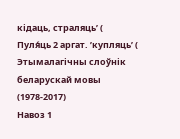кідаць, страляць’ (
Пуля́ць 2 аргат. ’купляць’ (
Этымалагічны слоўнік беларускай мовы (1978-2017)
Навоз 1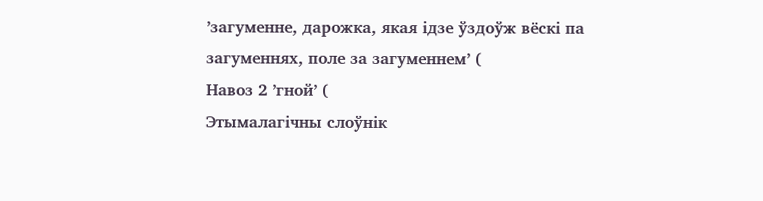’загуменне, дарожка, якая ідзе ўздоўж вёскі па загуменнях, поле за загуменнем’ (
Навоз 2 ’гной’ (
Этымалагічны слоўнік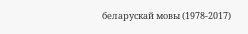беларускай мовы (1978-2017)